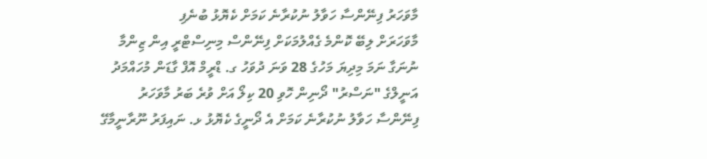މާވަހަރު ފިނޭންސާ ހަވާލު ނުކުރާނެ ކަމަށް ކެޔޮޅު ބުނެފި
މާވަހަރަށް ލިބޭ ކޮންމެ ގެއްލުމަކަށް ފިނޭންސް މިނިސްޓްރީ އިން ޒިންމާ ނުނަގާ ނަމަ މިދިޔަ މަހުގެ 28 ވަނަ ދުވަހު ގ. ޑްރީމް އޮފް ގާޑަން މުހައްމަދު އަނީލްގެ "ނަސްރު" ދޯނިން ހޮވި 20 ކިލޯ އަށް ވުރެ ބަރު މާވަހަރު ފިނޭންސާ ހަވާލު ނުކުރާނެ ކަމަށް އެ ދޯނީގެ ކެޔޮޅު ޅ. ނައިފަރު ނޫރާނީމާގޭ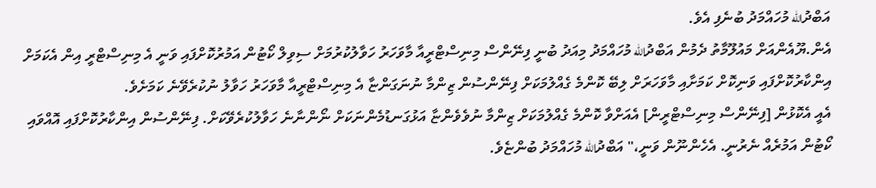އަބްދުالله މުހައްމަދު ބުނެފި އެވެ.
އެން.ޔޫއެންއަށް މައުލޫމާތު ދެމުން އަބްދުالله މުހައްމަދު މިއަދު ބުނީ ފިނޭންސް މިނިސްޓްރީއާ މާވަހަރު ހަވާލުކުރުމަށް ސިވިލް ކޯޓުން އަމުރުކޮށްފައި ވަނީ އެ މިނިސްޓްރީ އިން އެކަމަށް އިންކާރުކޮށްފައި ވަނިކޮށް ކަމަށާއި މާވަހަރަށް ލިބޭ ކޮންމެ ގެއްލުމަކަށް ފިނޭންސުން ޒިންމާ ނުނަގަންޏާ އެ މިނިސްޓްރީއާ މާވަހަރު ހަވާލު ނުކުރެވޭނެ ކަމަށެވެ.
އެއީ އެކޮޅުން [ފިނޭންސް މިނިސްޓްރީން] އެއަށްވާ ކޮންމެ ގެއްލުމަކަށް ޒިންމާ ނުވެވެންޏާ އަޅުގަނޑުމެންނަކަށް ނޯންނާނެ ހަވާލުކުރެވޭކަށް. ފިނޭންސުން އިންކާރުކޮށްފައި އޮއްވައި ކޯޓުން އަމުރެއް ނެރުނީ. އެހެންނޫން ވަނީ،" އަބްދުالله މުހައްމަދު ބުންޏެވެ.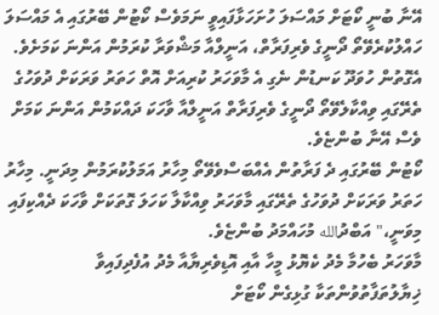އޭނާ ބުނީ ކޯޓަށް މައްސަލަ ހުށަހަޅާފައިވީ ނަމަވެސް ކޯޓުން ބޭރުގައި އެ މައްސަލަ ހައްލުކުރެވޭތޯ ދޯނީގެ ވެރިފަރާތް، އަނީލްއާ މަޝްވަރާ ކުރަމުން އަންނަ ކަމަށެވެ. އެގޮތުން ހުވަދޫ ކަނޑުން ނެގި އެ މާވަހަރު ކުރިއަށް އޮތް ހަތަރު ވަރަކަށް ދުވަހުގެ ތެރޭގައި ވިއްކާލެވޭތޯ ދޯނީގެ ވެރިފަރާތް އަނީލްއާ ވާހަކަ ދައްކަމުން އަންނަ ކަމަށް ވެސް އޭނާ ބުންޏެވެ.
ކޯޓުން ބޭރުގައި ދެ ފަރާތުން އެއްބަސްވެވޭތޯ މިހާރު އަމަލުކުރަމުން މިދަނީ. މިހާރު ހަތަރު ވަރަކަށް ދުވަހުގެ ތެރޭގައި މާވަހަރު ވިއްކާލާ ކަހަލަ ގޮތަކަށް ވާހަކަ ދެއްކިފައި މިވަނީ،" އަބްދުالله މުހައްމަދު ބުންޏެވެ.
މާވަހަރު ބެހުމާ މެދު ކެޔޮޅު މީހާ އާއި އޮޑިވެރިޔާއާ މެދު އުފެދިފައިވާ ޚިޔާލުތަފާތުވުންތަކާ ގުޅިގެން ކޯޓަށް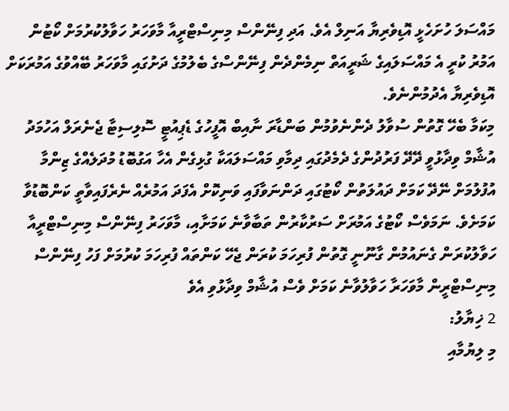މައްސަލަ ހުށަހެޅީ އޮޑިވެރިޔާ އަނިލް އެވެ. އަދި ފިނޭންސް މިނިސްޓްރީއާ މާވަހަރު ހަވާލުކުރުމަށް ކޯޓުން އަމުރު ކުރީ އެ މައްސަލައިގެ ޝަރީއަތް ނިމެންދެން ފިނޭންސްގެ ބެލުމުގެ ދަށުގައި މާވަހަރު ބޭއްވުގެ އަމުރަކަށް އޮޑިވެރިޔާ އެދުމުންނެވެ.
މިކަމާ ބެހޭ ގޮތުން ސުވާލު ދެންނެވުމުން ބަންޑާރަ ނާއިބް އޮފީހުގެ ޑެޕިއުޓީ ސޮލިސިޓާ ޖެނެރަލް އަހުމަދު އުޝާމް ވިދާޅުވީ ދޭދޭ ފަރުދުންގެ ދެމެދުގައި ދިމާވި މައްސަލައަކާ ގުޅިގެން އެހާ އަގުބޮޑު މުދަލެއްގެ ޒިންމާ އުފުލުމަށް ނޭދޭ ކަމަށް ދައުލަތުން ކޯޓުގައި ދަންނަވާފައި ވަނިކޮށް އެފަދަ އަމުރެއް ނެރެފައިވާތީ ކަންބޮޑުވާ ކަމަށެވެ. ނަމަވެސް ކޯޓުގެ އަމުރަށް ސަރުކާރުން ތަބާވާނެ ކަމަށާއި، މާވަހަރު ފިނޭންސް މިނިސްޓްރީއާ ހަވާލުކުރަން ގެނައުމުން ގާނޫނީ ގޮތުން ފުރިހަމަ ކުރަން ޖެހޭ ކަންތައް ފުރިހަމަ ކުރުމަށް ފަހު ފިނޭންސް މިނިސްޓްރީން މާވަހަރާ ހަވާލުވާނެ ކަމަށް ވެސް އުޝާމް ވިދާޅުވި އެވެ
2 ޚިޔާލު:
މި ލިޔުމާއި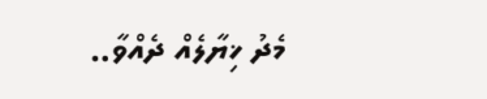މެދު ޚިޔާލެއް ދެއްވާ..